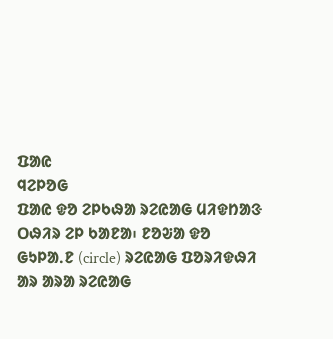ᱯᱟᱭ
ᱧᱮᱞᱚᱜ
ᱯᱟᱭ ᱫᱚ ᱮᱞᱠᱷᱟ ᱨᱮᱭᱟᱜ ᱢᱤᱫᱴᱟᱝ ᱛᱷᱤᱨ ᱮᱞ ᱠᱟᱱᱟ᱾ ᱱᱚᱶᱟ ᱫᱚ ᱜᱩᱞᱟᱹᱱ (circle) ᱨᱮᱭᱟᱜ ᱯᱚᱨᱤᱫᱷᱤ ᱟᱨ ᱟᱨᱟ ᱨᱮᱭᱟᱜ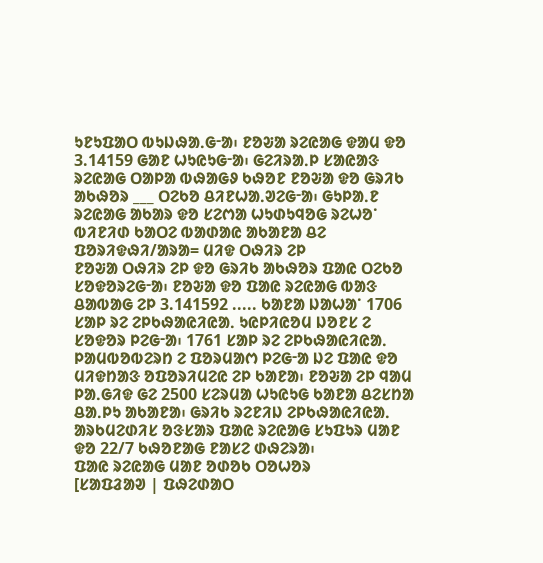ᱩᱱᱩᱯᱟᱛ ᱵᱩᱡᱷᱟᱹᱜᱼᱟ᱾ ᱱᱚᱶᱟ ᱨᱮᱭᱟᱜ ᱫᱟᱢ ᱫᱚ 3.14159 ᱜᱟᱱ ᱦᱩᱭᱩᱜᱼᱟ᱾ ᱜᱮᱤᱨᱟᱹᱞ ᱥᱟᱭᱟᱝ ᱨᱮᱭᱟᱜ ᱛᱟᱞᱟ ᱵᱷᱟᱜᱽ ᱠᱷᱚᱱ ᱱᱚᱶᱟ ᱫᱚ ᱜᱨᱤᱠ ᱟᱠᱷᱚᱨ ___ ᱛᱮᱠᱚ ᱪᱤᱱᱦᱟᱹᱣᱮᱜᱼᱟ᱾ ᱜᱩᱞᱟᱹᱱ ᱨᱮᱭᱟᱜ ᱟᱠᱟᱨ ᱫᱚ ᱥᱮᱬᱟ ᱦᱩᱰᱩᱧᱚᱜ ᱨᱮᱦᱚᱸ ᱵᱤᱱᱤᱰ ᱠᱟᱛᱮ ᱵᱟᱰᱟᱭ ᱟᱠᱟᱱᱟ ᱪᱮ
ᱯᱚᱨᱤᱫᱷᱤ/ᱟᱨᱟ= ᱢᱤᱫ ᱛᱷᱤᱨ ᱮᱞ
ᱱᱚᱶᱟ ᱛᱷᱤᱨ ᱮᱞ ᱫᱚ ᱜᱨᱤᱠ ᱟᱠᱷᱚᱨ ᱯᱟᱭ ᱛᱮᱠᱚ ᱥᱚᱫᱚᱨᱮᱜᱼᱟ᱾ ᱱᱚᱶᱟ ᱫᱚ ᱯᱟᱭ ᱨᱮᱭᱟᱜ ᱵᱟᱝ ᱪᱟᱵᱟᱜ ᱮᱞ 3.141592 ..... ᱠᱟᱱᱟ ᱡᱟᱦᱟᱸ 1706 ᱥᱟᱞ ᱨᱮ ᱮᱞᱠᱷᱟᱭᱤᱭᱟᱹ ᱩᱭᱞᱤᱭᱚᱢ ᱡᱚᱱᱥ ᱮ ᱥᱚᱫᱚᱨ ᱞᱮᱜᱼᱟ᱾ 1761 ᱥᱟᱞ ᱨᱮ ᱮᱞᱠᱷᱟᱭᱤᱭᱟᱹ ᱞᱟᱢᱵᱚᱵᱮᱨᱴ ᱮ ᱯᱚᱨᱢᱟᱬ ᱞᱮᱜᱼᱟ ᱡᱮ ᱯᱟᱭ ᱫᱚ ᱢᱤᱫᱴᱟᱝ ᱚᱯᱚᱨᱤᱢᱮᱭ ᱮᱞ ᱠᱟᱱᱟ᱾ ᱱᱚᱶᱟ ᱮᱞ ᱧᱟᱢ ᱞᱟᱹᱜᱤᱫ ᱜᱮ 2500 ᱥᱮᱨᱢᱟ ᱦᱩᱭᱩᱜ ᱠᱟᱱᱟ ᱪᱮᱥᱴᱟ ᱪᱟᱹᱞᱩ ᱟᱠᱟᱱᱟ᱾ ᱜᱨᱤᱠ ᱨᱮᱱᱤᱡ ᱮᱞᱠᱷᱟᱭᱤᱭᱟᱹ ᱟᱨᱠᱢᱮᱰᱤᱥ ᱚᱝᱥᱟᱨ ᱯᱟᱭ ᱨᱮᱭᱟᱜ ᱥᱩᱯᱩᱨ ᱢᱟᱱ ᱫᱚ 22/7 ᱠᱷᱚᱱᱟᱜ ᱱᱟᱥᱮ ᱰᱷᱮᱨᱟ᱾
ᱯᱟᱭ ᱨᱮᱭᱟᱜ ᱢᱟᱱ ᱚᱰᱚᱠ ᱛᱚᱦᱚᱨ
[ᱥᱟᱯᱲᱟᱣ | ᱯᱷᱮᱰᱟᱛ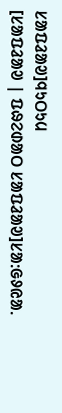ᱥᱟᱯᱲᱟᱣ]ᱧᱩᱛᱩᱢ
[ᱥᱟᱯᱲᱟᱣ | ᱯᱷᱮᱰᱟᱛ ᱥᱟᱯᱲᱟᱣ]ᱥᱟᱺᱜᱽᱭᱟᱹ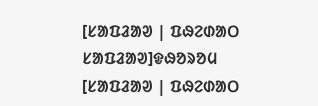[ᱥᱟᱯᱲᱟᱣ | ᱯᱷᱮᱰᱟᱛ ᱥᱟᱯᱲᱟᱣ]ᱫᱷᱚᱨᱚᱢ
[ᱥᱟᱯᱲᱟᱣ | ᱯᱷᱮᱰᱟᱛ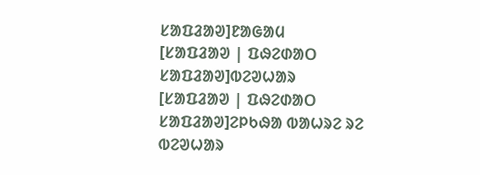ᱥᱟᱯᱲᱟᱣ]ᱱᱟᱜᱟᱢ
[ᱥᱟᱯᱲᱟᱣ | ᱯᱷᱮᱰᱟᱛ ᱥᱟᱯᱲᱟᱣ]ᱵᱮᱣᱦᱟᱨ
[ᱥᱟᱯᱲᱟᱣ | ᱯᱷᱮᱰᱟᱛ ᱥᱟᱯᱲᱟᱣ]ᱮᱞᱠᱷᱟ ᱵᱟᱦᱨᱮ ᱨᱮ ᱵᱮᱣᱦᱟᱨ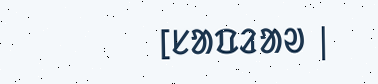[ᱥᱟᱯᱲᱟᱣ |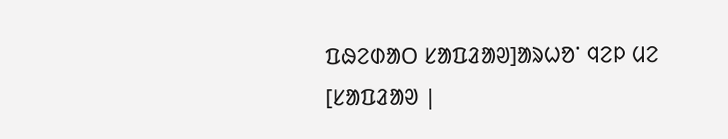ᱯᱷᱮᱰᱟᱛ ᱥᱟᱯᱲᱟᱣ]ᱟᱨᱦᱚᱸ ᱧᱮᱞ ᱢᱮ
[ᱥᱟᱯᱲᱟᱣ |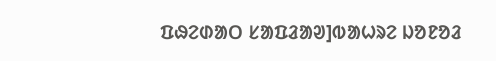ᱯᱷᱮᱰᱟᱛ ᱥᱟᱯᱲᱟᱣ]ᱵᱟᱦᱨᱮ ᱡᱚᱱᱚᱲ